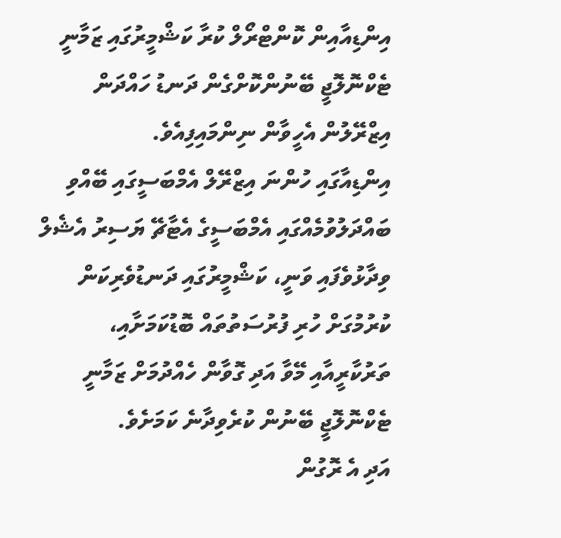އިންޑިއާއިން ކޮންޓްރޯލް ކުރާ ކަޝްމީރުގައި ޒަމާނީ ޓެކްނޮލޮޖީ ބޭނުންކޮށްގެން ދަނޑު ހައްދަން އިޒްރޭލުން އެހީވާން ނިންމައިފިއެވެ.
އިންޑިއާގައި ހުންނަ އިޒްރޭލް އެމްބަސީގައި ބޭއްވި ބައްދަލުވުމެއްގައި އެމްބަސީގެ އެޓާޗޭ ޔަސިރު އެޝެލް ވިދާޅުވެފައި ވަނީ، ކަޝްމީރުގައި ދަނޑުވެރިކަން ކުރުމުގަށް ހުރި ފުރުސަތުތައް ބޮޑުކަމަށާއި، ތަރުކާރީއާއި މޭވާ އަދި ގޮވާން ހެއްދުމަށް ޒަމާނީ ޓެކްނޮލޮޖީ ބޭނުން ކުރެވިދާނެ ކަމަށެވެ.
އަދި އެ ރޮގުން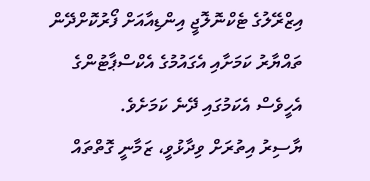އިޒްރޭލުގެ ޓެކްނޮލޮޖީ އިންޑިއާއަށް ފޯރުކޮށްދޭން ތައްޔާރު ކަމަށާއި އެގައުމުގެ އެކްސްޕާޓުންގެ އެހީވެސް އެކަމުގައި ދޭނެ ކަމަށެވެ.
ޔާސިރު އިތުރަށް ވިދާޅުވީ، ޒަމާނީ ގޮތްތައް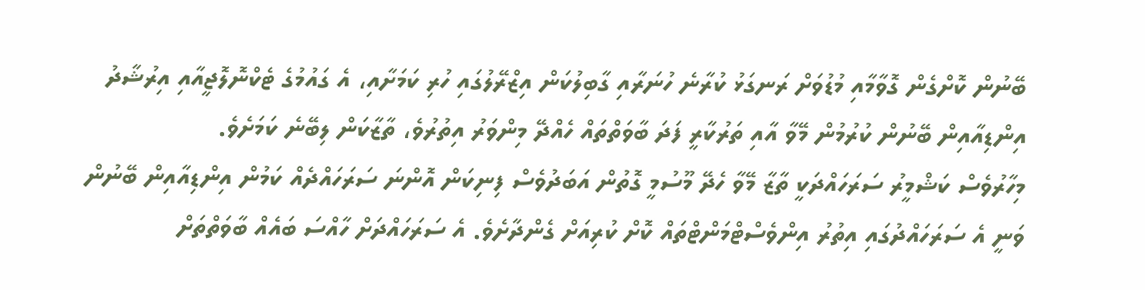ބޭނުން ކޮށްގެން ގޮވާމާއި މުޑުވަށް ރަނގަޅު ކުރާނެ ހުނަރާއި ގާބިލުކަން އިޒްރޭލުގައި ހުރި ކަމަށާއި، އެ ގައުމުގެ ޓެކްނޮލޮޖީއާއި އިރުޝާދު އިންޑިއާއިން ބޭނުން ކުރުމުން މޭވާ އާއި ތަރުކާރީ ފަދަ ބާވަތްތައް ހެއްދޭ މިންވަރު އިތުރުވެ، ތާޒާކަން ލިބޭނެ ކަމަށެވެ.
މިހާރުވެސް ކަޝްމީރު ސަރަހައްދަކީ ތާޒާ މޭވާ ހެދޭ މޫސުމީ ގޮތުން އަބަދުވެސް ފިނިކަން އޮންނަ ސަރަހައްދެއް ކަމުން އިންޑިއާއިން ބޭނުން ވަނީ އެ ސަރަހައްދުގައި އިތުރު އިންވެސްޓްމަންޓްތައް ކޮށް ކުރިއަށް ގެންދާށެވެ. އެ ސަރަހައްދަށް ހާއްސަ ބައެއް ބާވަތްތަށް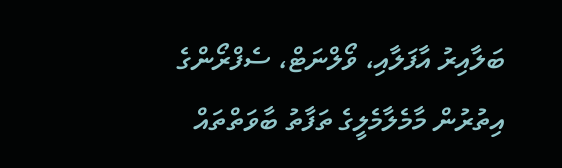ބަލާއިރު އާފަލާއި، ވޯލްނަޓް، ސެފްރޯންގެ އިތުރުން މާމެލާމެލީގެ ތަފާތު ބާވަތްތައް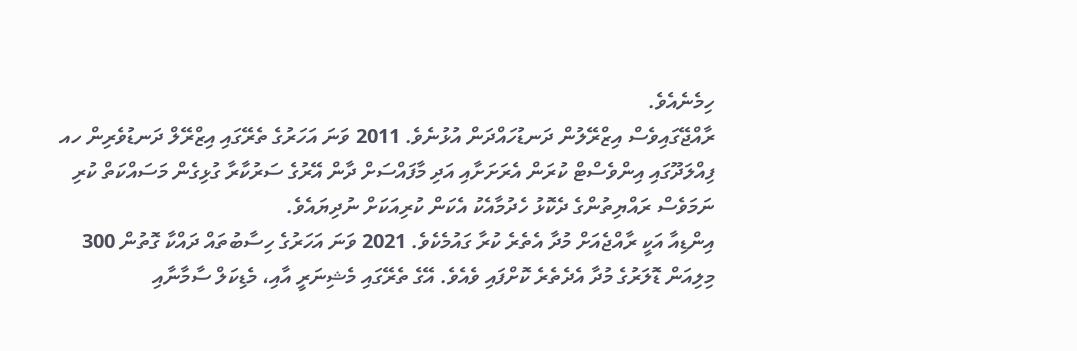ހިމެނެއެވެ.
ރާއްޖޭގައިވެސް އިޒްރޭލުން ދަނޑުހައްދަން އުޅުނެވެ. 2011 ވަނަ އަހަރުގެ ތެރޭގައި އިޒްރޭލް ދަނޑުވެރިން ހއ ފިއްލަދޫގައި އިންވެސްޓް ކުރަން އެރަށަށާއި އަދި މާފައްސަށް ދާން އޭރުގެ ސަރުކާރާ ގުޅިގެން މަސައްކަތް ކުރި ނަމަވެސް ރައްޔިތުންގެ ދެކޮޅު ހެދުމާއެކު އެކަން ކުރިއަކަށް ނުދިޔައެވެ.
އިންޑިއާ އަކީ ރާއްޖެއަށް މުދާ އެތެރެ ކުރާ ގައުމެކެވެ. 2021 ވަނަ އަހަރުގެ ހިސާބުތައް ދައްކާ ގޮތުން 300 މިލިއަން ޑޮލަރުގެ މުދާ އެދެތެރެ ކޮށްފައި ވެއެވެ. އޭގެ ތެރޭގައި މެޝިނަރީ އާއި، މެޑިކަލް ސާމާނާއި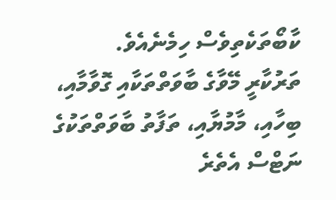ކާބޯތަކެތިވެސް ހިމެނެއެވެ.
ތަރުކާރީ މޭވާގެ ބާވަތްތަކާއި ގޮވާމާއި، ބިހާއި، މާމުޔާއި، ތަފާތު ބާވަތްތަކުގެ ނަޓްސް އެތެރެ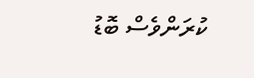ކުރަންވެސް ބޮޑު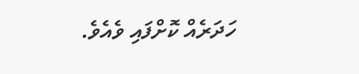ހަދަރެއް ކޮށްފައި ވެއެވެ.